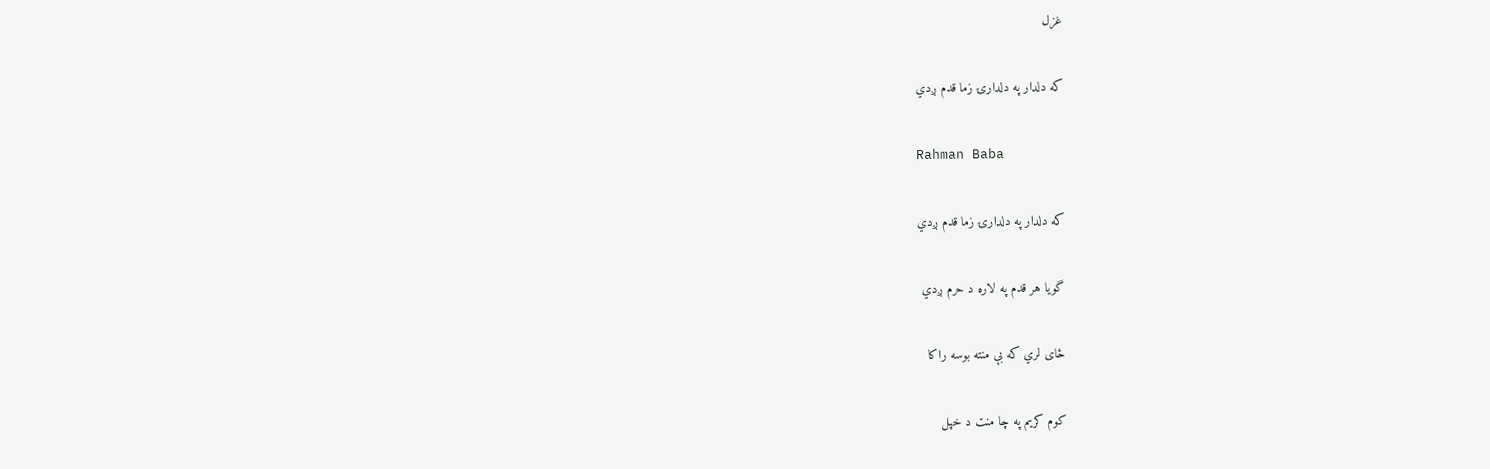غزل

که دلدار په دلدارۍ زما قدم ږدي

Rahman Baba

که دلدار په دلدارۍ زما قدم ږدي

گويا هر قدم په لاره د حرم ږدي

ځای لري که بې منته بوسه راکا

کوم کريم په چا منت د خپل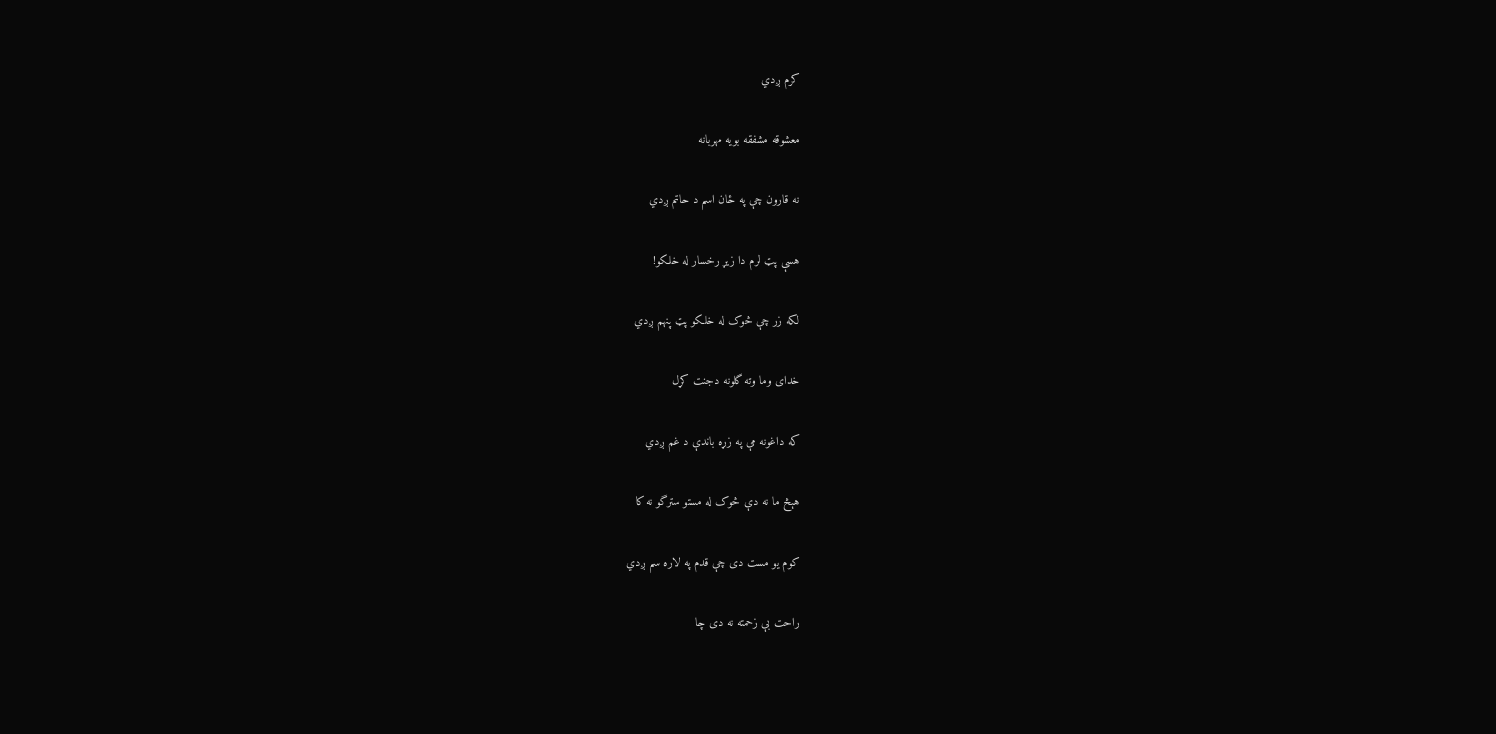کرم ږدي

معشوقه مشفقه بويه مهربانه

نه قارون چې په ځان اسم د حاتم ږدي

هسې پټ لرم دا زيړ رخسار له خلکو!

لکه زر چې څوک له خلکو پټ پنهم ږدي

خدای وما وته گلونه دجنت کړل

که داغونه مې په زړه باندې د غم ږدي

هېڅ ما نه دې څوک له مستو سترگو نه کا

کوم يو مست دی چې قدم په لاره سم ږدي

راحت بې زحمته نه دی چا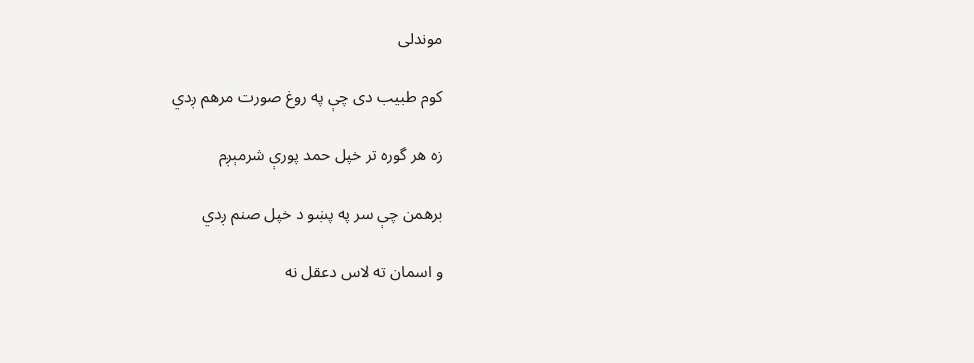موندلی

کوم طبيب دی چې په روغ صورت مرهم ږدي

زه هر گوره تر خپل حمد پورې شرمېږم

برهمن چې سر په پښو د خپل صنم ږدي

و اسمان ته لاس دعقل نه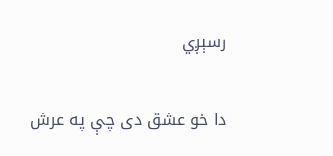رسېږي

دا خو عشق دی چې په عرش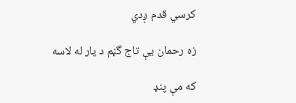کرسي قدم ږدي

زه رحمان يې تاج گڼم د يار له لاسه

که مې پنډ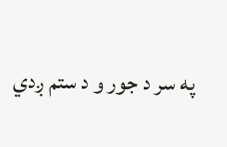په سر د جور و د ستم ږدي